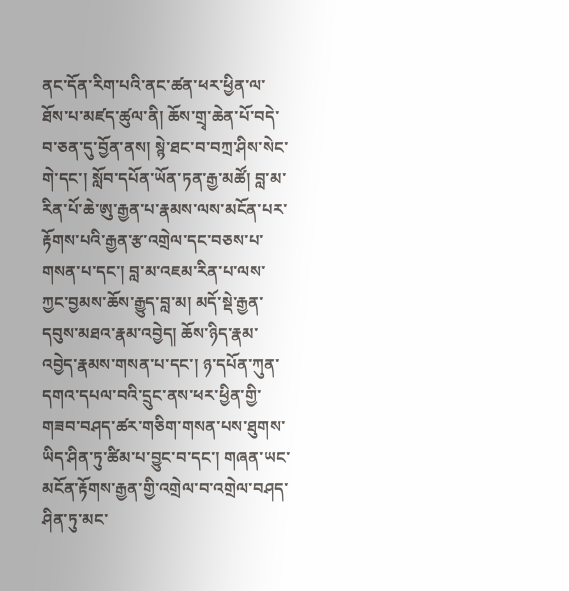ནང་དོན་རིག་པའི་ནང་ཚན་ཕར་ཕྱིན་ལ་ཐོས་པ་མཛད་ཚུལ་ནི། ཆོས་གྲྭ་ཆེན་པོ་བདེ་བ་ཅན་དུ་བྱོན་ནས། སྙེ་ཐང་བ་བཀྲ་ཤིས་སེང་གེ་དང་། སློབ་དཔོན་ཡོན་ཏན་རྒྱ་མཚོ། བླ་མ་རིན་པོ་ཆེ་ཨུ་རྒྱན་པ་རྣམས་ལས་མངོན་པར་རྟོགས་པའི་རྒྱན་རྩ་འགྲེལ་དང་བཅས་པ་གསན་པ་དང་། བླ་མ་འཇམ་རིན་པ་ལས་ཀྱང་བྱམས་ཆོས་རྒྱུད་བླ་མ། མདོ་སྡེ་རྒྱན་དབུས་མཐའ་རྣམ་འབྱེད། ཆོས་ཉིད་རྣམ་འབྱེད་རྣམས་གསན་པ་དང་། ཉ་དཔོན་ཀུན་དགའ་དཔལ་བའི་དྲུང་ནས་ཕར་ཕྱིན་གྱི་གཟབ་བཤད་ཚར་གཅིག་གསན་པས་ཐུགས་ཡིད་ཤིན་ཏུ་ཚིམ་པ་བྱུང་བ་དང་། གཞན་ཡང་མངོན་རྟོགས་རྒྱན་གྱི་འགྲེལ་བ་འགྲེལ་བཤད་ཤིན་ཏུ་མང་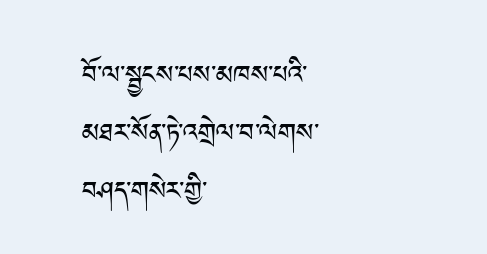བོ་ལ་སྦྱངས་པས་མཁས་པའི་མཐར་སོན་ཏེ་འགྲེལ་བ་ལེགས་བཤད་གསེར་གྱི་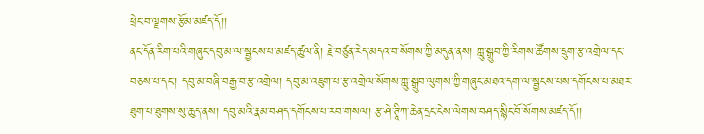ཕྲེང་བ་ལྗགས་རྩོམ་མཛད་དོ།།
ནང་དོན་རིག་པའི་གཞུང་དབུ་མ་ལ་སྦྱངས་པ་མཛད་ཚུལ་ནི། རྗེ་བཙུན་རེད་མདའ་བ་སོགས་ཀྱི་མདུན་ནས། ཀླུ་སྒྲུབ་ཀྱི་རིགས་ཚོགས་དྲུག་རྩ་འགྲེལ་དང་བཅས་པ་དང་། དབུ་མ་བཞི་བརྒྱ་བ་རྩ་འགྲེལ། དབུ་མ་འཇུག་པ་རྩ་འགྲེལ་སོགས་ཀླུ་སྒྲུབ་ལུགས་ཀྱི་གཞུང་མཐའ་དག་ལ་སྦྱངས་པས་དགོངས་པ་མཐར་ཐུག་པ་ཐུགས་སུ་ཆུད་ནས། དབུ་མའི་རྣམ་བཤད་དགོངས་པ་རབ་གསལ། རྩ་ཤེ་ཊཱིཀ་ཆེན་དྲང་ངེས་ལེགས་བཤད་སྙིང་བོ་སོགས་མཛད་དོ།།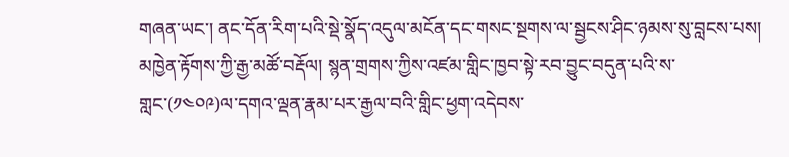གཞན་ཡང་། ནང་དོན་རིག་པའི་སྡེ་སྣོད་འདུལ་མངོན་དང་གསང་སྔགས་ལ་སྦྱངས་ཤིང་ཉམས་སུ་བླངས་པས། མཁྱེན་རྟོགས་ཀྱི་རྒྱ་མཚོ་བརྡོལ། སྙན་གྲགས་ཀྱིས་འཛམ་གླིང་ཁྱབ་སྟེ་རབ་བྱུང་བདུན་པའི་ས་གླང་(༡༤༠༩)ལ་དགའ་ལྡན་རྣམ་པར་རྒྱལ་བའི་གླིང་ཕྱག་འདེབས་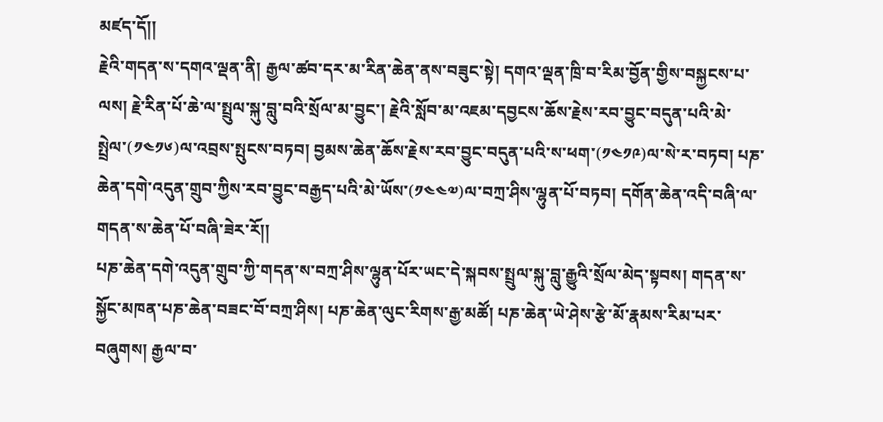མཛད་དོ།།
རྗེའི་གདན་ས་དགའ་ལྡན་ནི། རྒྱལ་ཚབ་དར་མ་རིན་ཆེན་ནས་བཟུང་སྟེ། དགའ་ལྡན་ཁྲི་བ་རིམ་བྱོན་གྱིས་བསྐྱངས་པ་ལས། རྗེ་རིན་པོ་ཆེ་ལ་སྤྲུལ་སྐུ་བླུ་བའི་སྲོལ་མ་བྱུང་། རྗེའི་སློབ་མ་འཇམ་དབྱངས་ཆོས་རྗེས་རབ་བྱུང་བདུན་པའི་མེ་སྤྲེལ་(༡༤༡༦)ལ་འབྲས་སྤུངས་བཏབ། བྱམས་ཆེན་ཆོས་རྗེས་རབ་བྱུང་བདུན་པའི་ས་ཕག་(༡༤༡༩)ལ་སེ་ར་བཏབ། པཎ་ཆེན་དགེ་འདུན་གྲུབ་ཀྱིས་རབ་བྱུང་བརྒྱད་པའི་མེ་ཡོས་(༡༤༤༧)ལ་བཀྲ་ཤིས་ལྷུན་པོ་བཏབ། དགོན་ཆེན་འདི་བཞི་ལ་གདན་ས་ཆེན་པོ་བཞི་ཟེར་རོ།།
པཎ་ཆེན་དགེ་འདུན་གྲུབ་ཀྱི་གདན་ས་བཀྲ་ཤིས་ལྷུན་པོར་ཡང་དེ་སྐབས་སྤྲུལ་སྐུ་བླུ་རྒྱུའི་སྲོལ་མེད་སྟབས། གདན་ས་སྐྱོང་མཁན་པཎ་ཆེན་བཟང་བོ་བཀྲ་ཤིས། པཎ་ཆེན་ལུང་རིགས་རྒྱ་མཚོ། པཎ་ཆེན་ཡེ་ཤེས་རྩེ་མོ་རྣམས་རིམ་པར་བཞུགས། རྒྱལ་བ་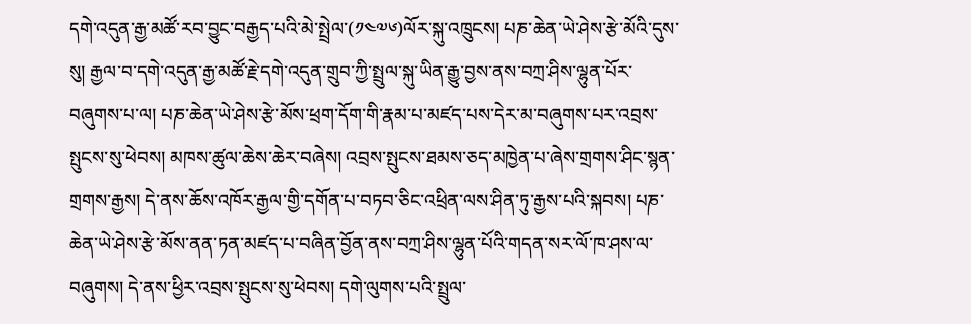དགེ་འདུན་རྒྱ་མཚོ་རབ་བྱུང་བརྒྱད་པའི་མེ་སྤྲེལ་(༡༤༧༦)ལོར་སྐུ་འཁྲུངས། པཎ་ཆེན་ཡེ་ཤེས་རྩེ་མོའི་དུས་སུ། རྒྱལ་བ་དགེ་འདུན་རྒྱ་མཚོ་རྗེ་དགེ་འདུན་གྲུབ་ཀྱི་སྤྲུལ་སྐུ་ཡིན་རྒྱུ་བྱས་ནས་བཀྲ་ཤིས་ལྷུན་པོར་བཞུགས་པ་ལ། པཎ་ཆེན་ཡེ་ཤེས་རྩེ་མོས་ཕྲག་དོག་གི་རྣམ་པ་མཛད་པས་དེར་མ་བཞུགས་པར་འབྲས་སྤུངས་སུ་ཕེབས། མཁས་ཚུལ་ཆེས་ཆེར་བཞེས། འབྲས་སྤུངས་ཐམས་ཅད་མཁྱེན་པ་ཞེས་གྲགས་ཤིང་སྙན་གྲགས་རྒྱས། དེ་ནས་ཆོས་འཁོར་རྒྱལ་གྱི་དགོན་པ་བཏབ་ཅིང་འཕྲིན་ལས་ཤིན་ཏུ་རྒྱས་པའི་སྐབས། པཎ་ཆེན་ཡེ་ཤེས་རྩེ་མོས་ནན་ཏན་མཛད་པ་བཞིན་བྱོན་ནས་བཀྲ་ཤིས་ལྷུན་པོའི་གདན་སར་ལོ་ཁ་ཤས་ལ་བཞུགས། དེ་ནས་ཕྱིར་འབྲས་སྤུངས་སུ་ཕེབས། དགེ་ལུགས་པའི་སྤྲུལ་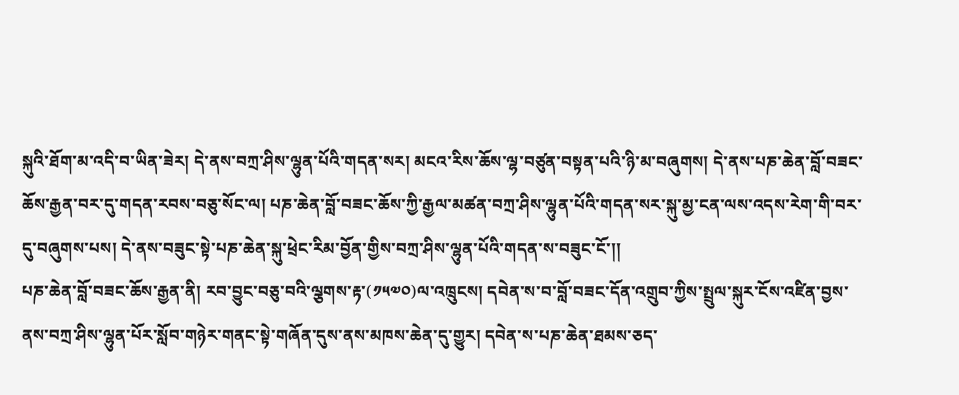སྐུའི་ཐོག་མ་འདི་བ་ཡིན་ཟེར། དེ་ནས་བཀྲ་ཤིས་ལྷུན་པོའི་གདན་སར། མངའ་རིས་ཆོས་ལྷ་བཙུན་བསྟན་པའི་ཉི་མ་བཞུགས། དེ་ནས་པཎ་ཆེན་བློ་བཟང་ཆོས་རྒྱན་བར་དུ་གདན་རབས་བཅུ་སོང་ལ། པཎ་ཆེན་བློ་བཟང་ཆོས་ཀྱི་རྒྱལ་མཚན་བཀྲ་ཤིས་ལྷུན་པོའི་གདན་སར་སྐུ་མྱ་ངན་ལས་འདས་རེག་གི་བར་དུ་བཞུགས་པས། དེ་ནས་བཟུང་སྟེ་པཎ་ཆེན་སྐུ་ཕྲེང་རིམ་བྱོན་གྱིས་བཀྲ་ཤིས་ལྷུན་པོའི་གདན་ས་བཟུང་ངོ་།།
པཎ་ཆེན་བློ་བཟང་ཆོས་རྒྱན་ནི། རབ་བྱུང་བཅུ་བའི་ལྕགས་རྟ་(༡༥༧༠)ལ་འཁྲུངས། དབེན་ས་བ་བློ་བཟང་དོན་འགྲུབ་ཀྱིས་སྤྲུལ་སྐུར་ངོས་འཛིན་བྱས་ནས་བཀྲ་ཤིས་ལྷུན་པོར་སློབ་གཉེར་གནང་སྟེ་གཞོན་དུས་ནས་མཁས་ཆེན་དུ་གྱུར། དབེན་ས་པཎ་ཆེན་ཐམས་ཅད་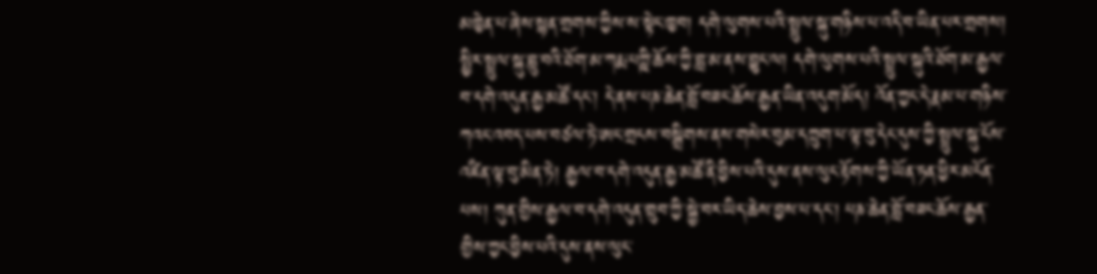མཁྱེན་པ་ཞེས་སྙན་གྲགས་ཀྱིས་ས་སྟེང་ཁྱབ། དགེ་ལུགས་པའི་སྤྲུལ་སྐུ་གཉིས་པ་འདི་བ་ཡིན་པར་གྲགས། སྤྱིར་སྤྲུལ་སྐུ་བླུ་བའི་ཐོག་མ་ཀརྨ་པཀྵི་ཆོས་ཀྱི་བླ་མ་ནས་བྱུང་ལ། དགེ་ལུགས་པའི་སྤྲུལ་སྐུའི་ཐོག་མ་རྒྱལ་བ་དགེ་འདུན་རྒྱ་མཚོ་དང་། དེ་ནས་པཎ་ཆེན་བློ་བཟང་ཆོས་རྒྱན་ཡིན་འདུག་མོད། འོན་ཀྱང་དེ་རྣམ་པ་གཉིས་ཀའང་འབད་པས་བཙལ་ཏེ་ཨང་གྲངས་བསྒྲིགས་ནས་གསེར་བུམ་དཀྲུག་པ་ལྟ་བུ་དེང་དུས་ཀྱི་སྤྲུལ་སྐུ་ངོས་འཛིན་ལྟ་བུ་མིན་ཏེ། རྒྱལ་བ་དགེ་འདུན་རྒྱ་མཚོ་ནི་བྱིས་པའི་དུས་ནས་ལུང་རྟོགས་ཀྱི་ཡོན་ཏན་ཕྱིར་མངོན་པས། ཀུན་གྱིས་རྒྱལ་བ་དགེ་འདུན་གྲུབ་ཀྱི་སྐྱེ་བར་ཡིད་ཆེས་བྱས་པ་དང་། པཎ་ཆེན་བློ་བཟང་ཆོས་རྒྱན་གྱིས་ཀྱང་བྱིས་པའི་དུས་ནས་ལུང་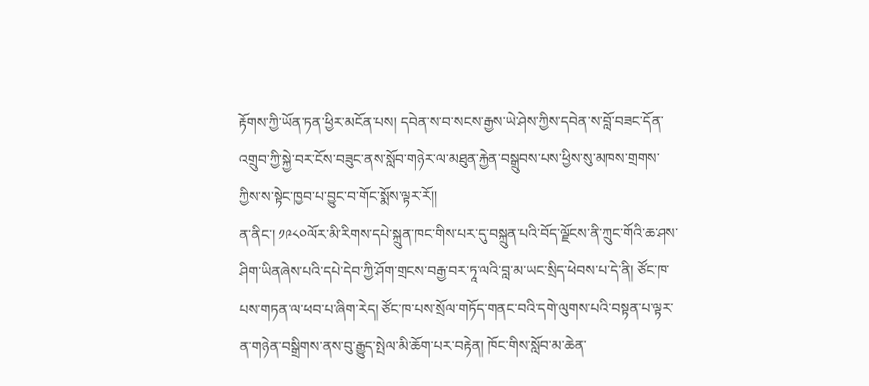རྟོགས་ཀྱི་ཡོན་ཏན་ཕྱིར་མངོན་པས། དབེན་ས་བ་སངས་རྒྱས་ཡེ་ཤེས་ཀྱིས་དབེན་ས་བློ་བཟང་དོན་འགྲུབ་ཀྱི་སྐྱེ་བར་ངོས་བཟུང་ནས་སློབ་གཉེར་ལ་མཐུན་རྐྱེན་བསྒྲུབས་པས་ཕྱིས་སུ་མཁས་གྲགས་ཀྱིས་ས་སྟེང་ཁྱབ་པ་བྱུང་བ་གོང་སྨོས་ལྟར་རོ།།
ན་ནིང་། ༡༩༨༠ལོར་མི་རིགས་དཔེ་སྐྲུན་ཁང་གིས་པར་དུ་བསྐྲུན་པའི་བོད་ལྗོངས་ནི་ཀྲུང་གོའི་ཆ་ཤས་ཤིག་ཡིནཞེས་པའི་དཔེ་དེབ་ཀྱི་ཤོག་གྲངས་བརྒྱ་བར་ཏཱ་ལའི་བླ་མ་ཡང་སྲིད་ཕེབས་པ་དེ་ནི། ཙོང་ཁ་པས་གཏན་ལ་ཕབ་པ་ཞིག་རེད། ཙོང་ཁ་པས་སྲོལ་གཏོད་གནང་བའི་དགེ་ལུགས་པའི་བསྟན་པ་ལྟར་ན་གཉེན་བསྒྲིགས་ནས་བུ་རྒྱུད་སྤེལ་མི་ཆོག་པར་བརྟེན། ཁོང་གིས་སློབ་མ་ཆེན་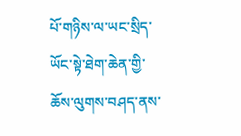པོ་གཉིས་ལ་ཡང་སྲིད་ཡོང་སྟེ་ཐེག་ཆེན་གྱི་ཆོས་ལུགས་བཤད་ནས་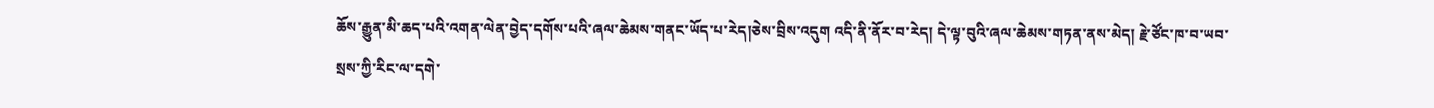ཆོས་རྒྱུན་མི་ཆད་པའི་འགན་ལེན་བྱེད་དགོས་པའི་ཞལ་ཆེམས་གནང་ཡོད་པ་རེད།ཅེས་བྲིས་འདུག འདི་ནི་ནོར་བ་རེད། དེ་ལྟ་བུའི་ཞལ་ཆེམས་གཏན་ནས་མེད། རྗེ་ཙོང་ཁ་བ་ཡབ་སྲས་ཀྱི་རིང་ལ་དགེ་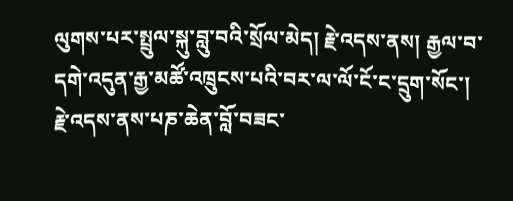ལུགས་པར་སྤྲུལ་སྐུ་བླུ་བའི་སྲོལ་མེད། རྗེ་འདས་ནས། རྒྱལ་བ་དགེ་འདུན་རྒྱ་མཚོ་འཁྲུངས་པའི་བར་ལ་ལོ་ངོ་ང་དྲུག་སོང་། རྗེ་འདས་ནས་པཎ་ཆེན་བློ་བཟང་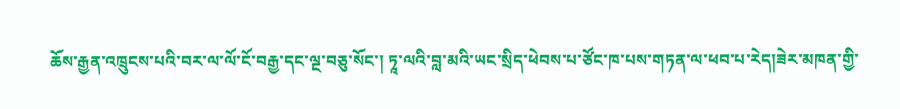ཆོས་རྒྱན་འཁྲུངས་པའི་བར་ལ་ལོ་ངོ་བརྒྱ་དང་ལྔ་བཅུ་སོང་། ཏཱ་ལའི་བླ་མའི་ཡང་སྲིད་ཕེབས་པ་ཙོང་ཁ་པས་གཏན་ལ་ཕབ་པ་རེད།ཟེར་མཁན་གྱི་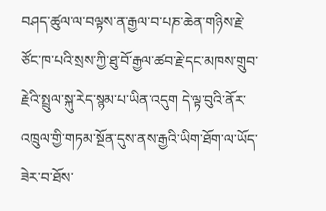བཤད་ཚུལ་ལ་བལྟས་ན་རྒྱལ་བ་པཎ་ཆེན་གཉིས་རྗེ་ཙོང་ཁ་པའི་སྲས་ཀྱི་ཐུ་བོ་རྒྱལ་ཚབ་རྗེ་དང་མཁས་གྲུབ་རྗེའི་སྤྲུལ་སྐུ་རེད་སྙམ་པ་ཡིན་འདུག དེ་ལྟ་བུའི་ནོར་འཁྲུལ་གྱི་གཏམ་སྔོན་དུས་ནས་རྒྱའི་ཡིག་ཐོག་ལ་ཡོད་ཟེར་བ་ཐོས་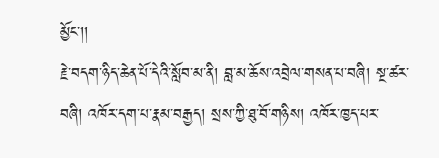མྱོང་།།
རྗེ་བདག་ཉིད་ཆེན་པོ་དེའི་སློབ་མ་ནི། བླ་མ་ཆོས་འབྲེལ་གསན་པ་བཞི། སྔ་ཚར་བཞི། འཁོར་དག་པ་རྣམ་བརྒྱད། སྲས་ཀྱི་ཐུ་བོ་གཉིས། འཁོར་ཁྱད་པར་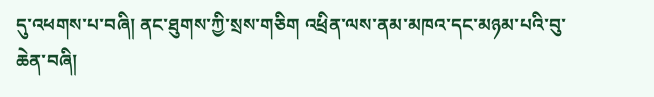དུ་འཕགས་པ་བཞི། ནང་ཐུགས་ཀྱི་སྲས་གཅིག འཕྲིན་ལས་ནམ་མཁའ་དང་མཉམ་པའི་བུ་ཆེན་བཞི།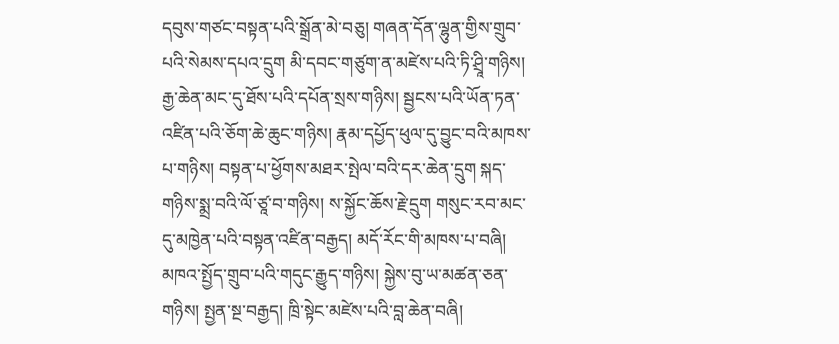དབུས་གཙང་བསྟན་པའི་སྒྲོན་མེ་བཅུ། གཞན་དོན་ལྷུན་གྱིས་གྲུབ་པའི་སེམས་དཔའ་དྲུག མི་དབང་གཙུག་ན་མཛེས་པའི་ཏི་ཤྲཱི་གཉིས། རྒྱ་ཆེན་མང་དུ་ཐོས་པའི་དཔོན་སྲས་གཉིས། སྦྱངས་པའི་ཡོན་ཏན་འཛིན་པའི་ཅོག་ཆེ་ཆུང་གཉིས། རྣམ་དཔྱོད་ཕུལ་དུ་བྱུང་བའི་མཁས་པ་གཉིས། བསྟན་པ་ཕྱོགས་མཐར་སྤེལ་བའི་དར་ཆེན་དྲུག སྐད་གཉིས་སྨྲ་བའི་ལོ་ཙཱ་བ་གཉིས། ས་སྐྱོང་ཆོས་རྗེ་དྲུག གསུང་རབ་མང་དུ་མཁྱེན་པའི་བསྟན་འཛིན་བརྒྱད། མདོ་རོང་གི་མཁས་པ་བཞི། མཁའ་སྤྱོད་གྲུབ་པའི་གདུང་རྒྱུད་གཉིས། སྐྱེས་བུ་ཡ་མཚན་ཅན་གཉིས། སྤྱན་སྔ་བརྒྱད། ཁྲི་སྟེང་མཛེས་པའི་བླ་ཆེན་བཞི།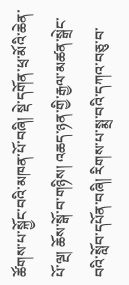ཚོགས་པ་སྐྱོང་བའི་མཁན་པོ་བཞི། སྡེ་དགོན་ཕྲ་མོའི་ཆེན་པོ་ལྔ། ཆོས་སྒོ་བ་གཉིས། འཆད་ཉན་གྱི་རྒྱལ་མཚན་སྒྲེང་བའི་སློབ་དཔོན་བཞི། རིགས་པ་སྨྲ་བའི་དཀའ་བཅུ་བ་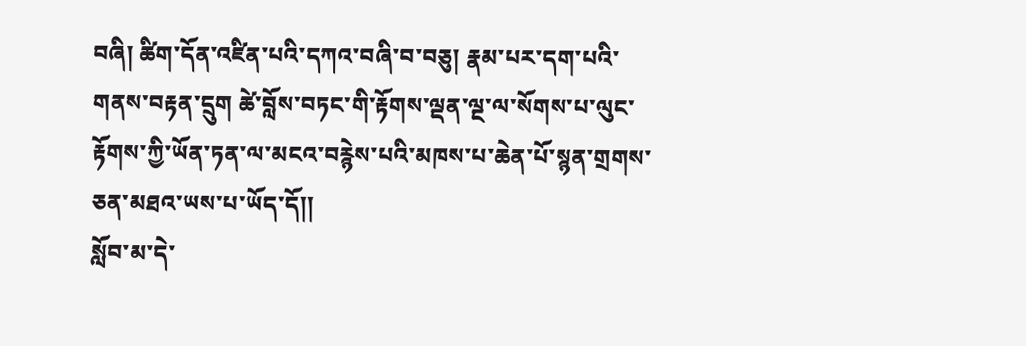བཞི། ཚིག་དོན་འཛིན་པའི་དཀའ་བཞི་བ་བཅུ། རྣམ་པར་དག་པའི་གནས་བརྟན་དྲུག ཚེ་བློས་བཏང་གི་རྟོགས་ལྡན་ལྔ་ལ་སོགས་པ་ལུང་རྟོགས་ཀྱི་ཡོན་ཏན་ལ་མངའ་བརྙེས་པའི་མཁས་པ་ཆེན་པོ་སྙན་གྲགས་ཅན་མཐའ་ཡས་པ་ཡོད་དོ།།
སློབ་མ་དེ་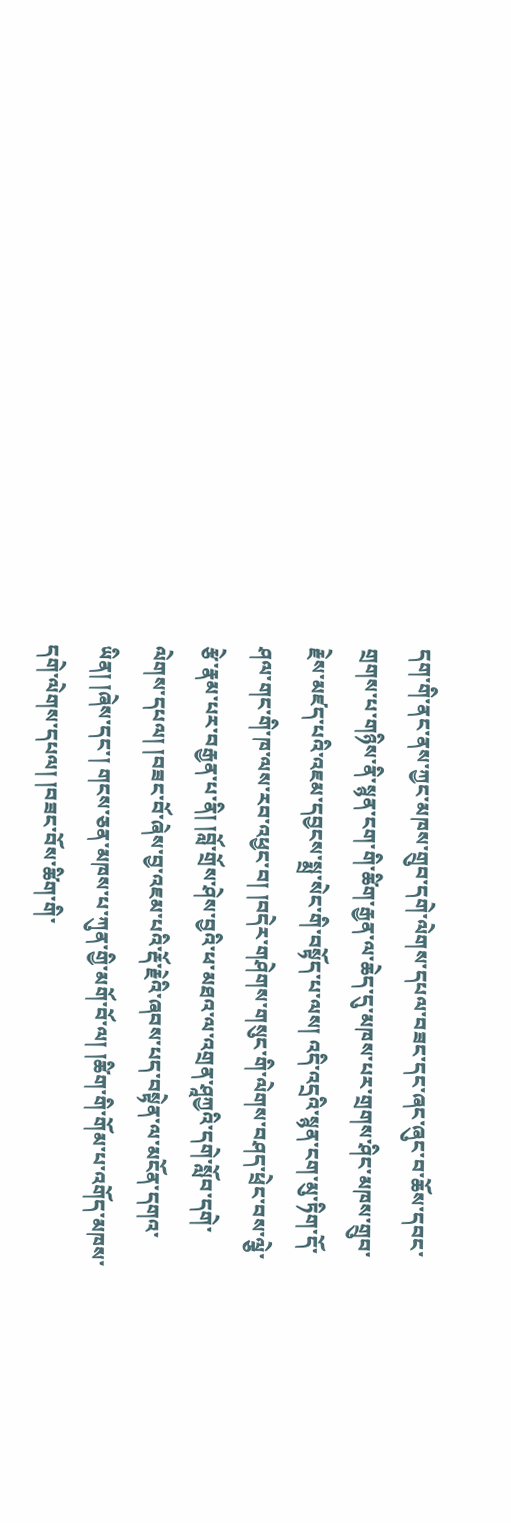དག་གི་ནང་ནས་ཀྱང་མཁས་གྲུབ་དགེ་ལེགས་དཔལ་བཟང་དང་ཞང་ཞུང་བ་ཆོས་དབང་གྲགས་པ་གཉིས་ནི་སྙན་ངག་གི་ཚིག་རྒྱན་ལ་ཆེད་དུ་མཁས་པར་གྲགས་ཤིང་མཁས་གྲུབ་རྗེས་མཛད་པའི་འཇམ་དབྱངས་སྨྲ་སེང་གི་བསྟོད་པ་ལས། འདི་འདྲའི་སྙན་ངག་མུ་ཏིག་དོ་ཤལ་གང་གི་ཁ་ལས་རབ་འཕྱང་བ། །བདེར་གཤེགས་གསུང་གི་ལེགས་བཤད་ཕྲེང་བས་ལྕེ་རྩེ་རྣམ་པར་བརྒྱན་པ་ནི། །བློ་གྲོས་ཤེས་བྱའི་ཕ་མཐའ་ལ་འགྲན་ཤཱཀྱའི་དགེ་སློབ་དགེ་ལེགས་དཔལ། །བཟང་བོ་ཞེས་བྱ་འཇམ་པའི་རྡོ་རྗེའི་ཞབས་པད་བསྟེན་ལ་མངོན་དགའ་ཡིན། །ཞེས་དང་། གངས་ཅན་མཁས་པ་ཀུན་གྱི་མགོ་བོ་ལ། །ཚིག་གི་གོམ་པ་འགོད་མཁས་དགེ་ལེགས་དཔལ། །བཟང་བོས་ཚིག་གི་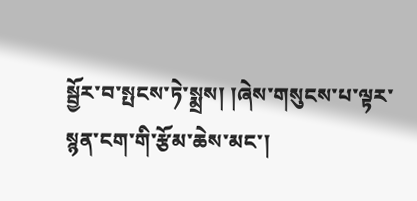སྦྱོར་བ་སྤངས་ཏེ་སྨྲས། །ཞེས་གསུངས་པ་ལྟར་སྙན་ངག་གི་རྩོམ་ཆེས་མང་།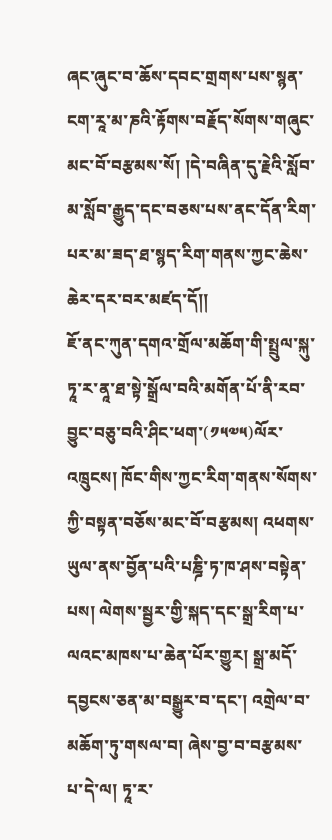ཞང་ཞུང་བ་ཆོས་དབང་གྲགས་པས་སྙན་ངག་རཱ་མ་ཎའི་རྟོགས་བརྗོད་སོགས་གཞུང་མང་བོ་བརྩམས་སོ། །དེ་བཞིན་དུ་རྗེའི་སློབ་མ་སློབ་རྒྱུད་དང་བཅས་པས་ནང་དོན་རིག་པར་མ་ཟད་ཐ་སྙད་རིག་གནས་ཀྱང་ཆེས་ཆེར་དར་བར་མཛད་དོ།།
ཇོ་ནང་ཀུན་དགའ་གྲོལ་མཆོག་གི་སྤྲུལ་སྐུ་ཏཱ་ར་ནཱ་ཐ་སྟེ་སྒྲོལ་བའི་མགོན་པོ་ནི་རབ་བྱུང་བཅུ་བའི་ཤིང་ཕག་(༡༥༧༥)ལོར་འཁྲུངས། ཁོང་གིས་ཀྱང་རིག་གནས་སོགས་ཀྱི་བསྟན་བཅོས་མང་བོ་བརྩམས། འཕགས་ཡུལ་ནས་བྱོན་པའི་པཎྜི་ཏ་ཁ་ཤས་བསྟེན་པས། ལེགས་སྦྱར་གྱི་སྐད་དང་སྒྲ་རིག་པ་ལའང་མཁས་པ་ཆེན་པོར་གྱུར། སྒྲ་མདོ་དབྱངས་ཅན་མ་བསྒྱུར་བ་དང་། འགྲེལ་བ་མཆོག་ཏུ་གསལ་བ། ཞེས་བྱ་བ་བརྩམས་པ་དེ་ལ། ཏཱ་ར་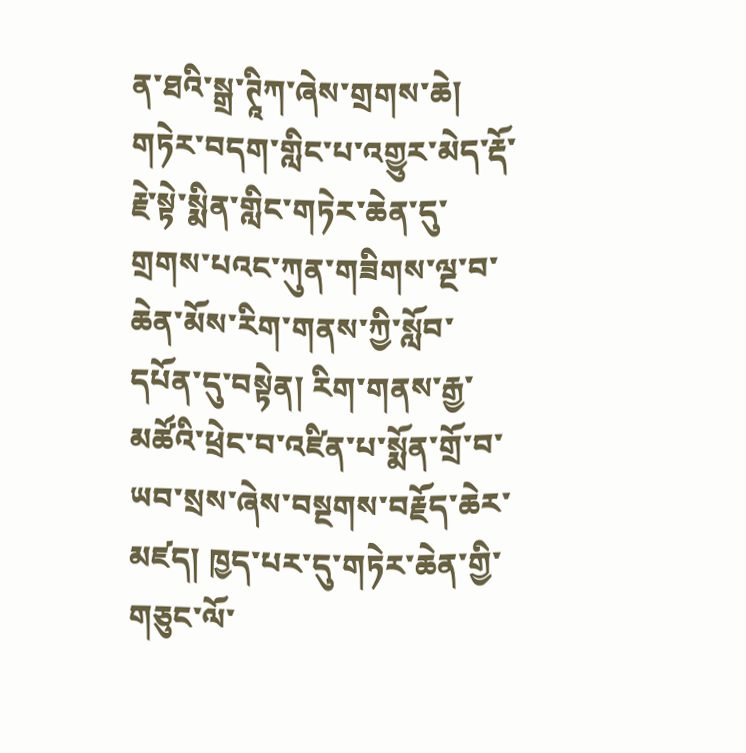ན་ཐའི་སྒྲ་ཊཱིཀ་ཞེས་གྲགས་ཆེ། གཏེར་བདག་གླིང་པ་འགྱུར་མེད་རྡོ་རྗེ་སྟེ་སྨིན་གླིང་གཏེར་ཆེན་དུ་གྲགས་པའང་ཀུན་གཟིགས་ལྔ་བ་ཆེན་མོས་རིག་གནས་ཀྱི་སློབ་དཔོན་དུ་བསྟེན། རིག་གནས་རྒྱ་མཚོའི་ཕྲེང་བ་འཛིན་པ་སྨོན་གྲོ་བ་ཡབ་སྲས་ཞེས་བསྔགས་བརྗོད་ཆེར་མཛད། ཁྱད་པར་དུ་གཏེར་ཆེན་གྱི་གཅུང་ལོ་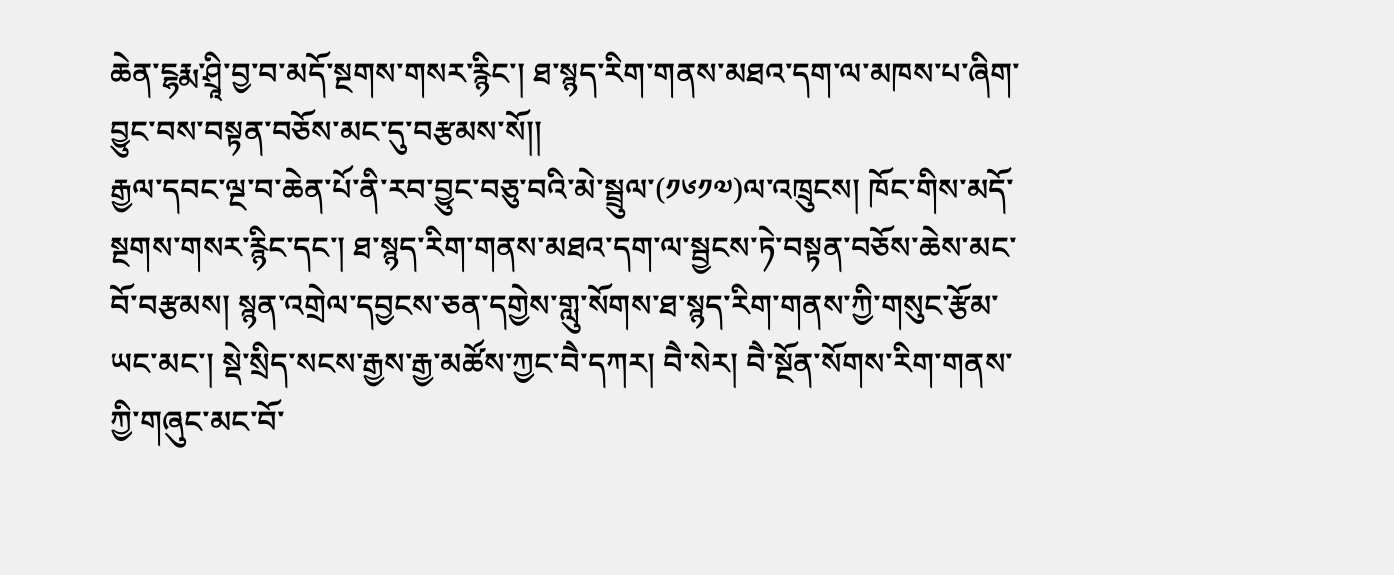ཆེན་ངྷརྨ་ཤྲཱི་བྱ་བ་མདོ་སྔགས་གསར་རྙིང་། ཐ་སྙད་རིག་གནས་མཐའ་དག་ལ་མཁས་པ་ཞིག་བྱུང་བས་བསྟན་བཅོས་མང་དུ་བརྩམས་སོ།།
རྒྱལ་དབང་ལྔ་བ་ཆེན་པོ་ནི་རབ་བྱུང་བཅུ་བའི་མེ་སྦྲུལ་(༡༦༡༧)ལ་འཁྲུངས། ཁོང་གིས་མདོ་སྔགས་གསར་རྙིང་དང་། ཐ་སྙད་རིག་གནས་མཐའ་དག་ལ་སྦྱངས་ཏེ་བསྟན་བཅོས་ཆེས་མང་བོ་བརྩམས། སྙན་འགྲེལ་དབྱངས་ཅན་དགྱེས་གླུ་སོགས་ཐ་སྙད་རིག་གནས་ཀྱི་གསུང་རྩོམ་ཡང་མང་། སྡེ་སྲིད་སངས་རྒྱས་རྒྱ་མཚོས་ཀྱང་བཻ་དཀར། བཻ་སེར། བཻ་སྔོན་སོགས་རིག་གནས་ཀྱི་གཞུང་མང་བོ་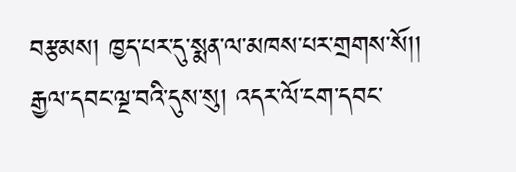བརྩམས། ཁྱད་པར་དུ་སྨན་ལ་མཁས་པར་གྲགས་སོ།།
རྒྱལ་དབང་ལྔ་བའི་དུས་སུ། འདར་ལོ་ངག་དབང་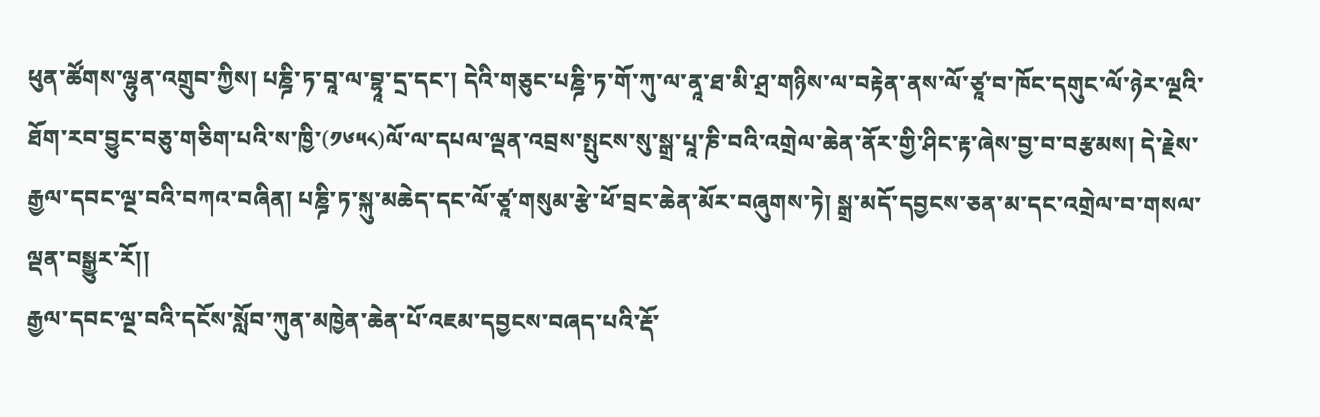ཕུན་ཚོགས་ལྷུན་འགྲུབ་ཀྱིས། པཎྜི་ཏ་བཱ་ལ་བྷཱ་དྲ་དང་། དེའི་གཅུང་པཎྜི་ཏ་གོ་ཀུ་ལ་ནཱ་ཐ་མི་ཤྲ་གཉིས་ལ་བརྟེན་ནས་ལོ་ཙཱ་བ་ཁོང་དགུང་ལོ་ཉེར་ལྔའི་ཐོག་རབ་བྱུང་བཅུ་གཅིག་པའི་ས་ཁྱི་(༡༦༥༨)ལོ་ལ་དཔལ་ལྡན་འབྲས་སྤུངས་སུ་སྒྲ་པཱ་ཎི་བའི་འགྲེལ་ཆེན་ནོར་གྱི་ཤིང་རྟ་ཞེས་བྱ་བ་བརྩམས། དེ་རྗེས་རྒྱལ་དབང་ལྔ་བའི་བཀའ་བཞིན། པཎྜི་ཏ་སྐུ་མཆེད་དང་ལོ་ཙཱ་གསུམ་རྩེ་ཕོ་བྲང་ཆེན་མོར་བཞུགས་ཏེ། སྒྲ་མདོ་དབྱངས་ཅན་མ་དང་འགྲེལ་བ་གསལ་ལྡན་བསྒྱུར་རོ།།
རྒྱལ་དབང་ལྔ་བའི་དངོས་སློབ་ཀུན་མཁྱེན་ཆེན་པོ་འཇམ་དབྱངས་བཞད་པའི་རྡོ་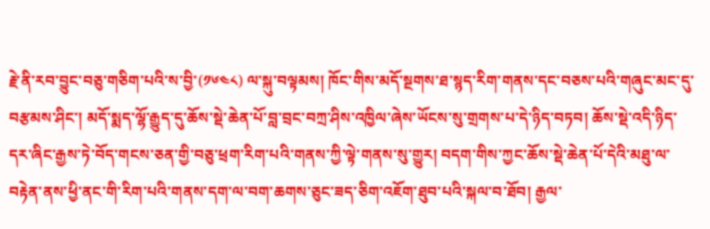རྗེ་ནི་རབ་བྱུང་བཅུ་གཅིག་པའི་ས་བྱི་(༡༦༤༨) ལ་སྐུ་བལྟམས། ཁོང་གིས་མདོ་སྔགས་ཐ་སྙད་རིག་གནས་དང་བཅས་པའི་གཞུང་མང་དུ་བརྩམས་ཤིང་། མདོ་སྨད་ལྷོ་རྒྱུད་དུ་ཆོས་སྡེ་ཆེན་པོ་བླ་བྲང་བཀྲ་ཤིས་འཁྱིལ་ཞེས་ཡོངས་སུ་གྲགས་པ་དེ་ཉིད་བཏབ། ཆོས་སྡེ་འདི་ཉིད་དར་ཞིང་རྒྱས་ཏེ་བོད་གངས་ཅན་གྱི་བཅུ་ཕྲག་རིག་པའི་གནས་ཀྱི་ལྟེ་གནས་སུ་གྱུར། བདག་གིས་ཀྱང་ཆོས་སྡེ་ཆེན་པོ་དེའི་མཐུ་ལ་བརྟེན་ནས་ཕྱི་ནང་གི་རིག་པའི་གནས་དག་ལ་བག་ཆགས་ཅུང་ཟད་ཅིག་འཇོག་ཐུབ་པའི་སྐལ་བ་ཐོབ། རྒྱལ་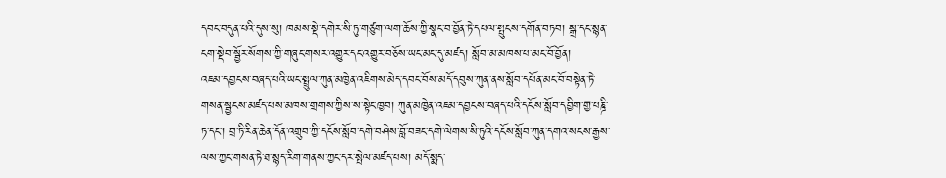དབང་བདུན་པའི་དུས་སུ། ཁམས་སྡེ་དགེར་སི་ཏུ་གཙུག་ལག་ཆོས་ཀྱི་སྣང་བ་བྱོན་ཏེ་དཔལ་སྤུངས་དགོན་བཏབ། སྒྲ་དང་སྙན་ངག་སྡེབ་སྦྱོར་སོགས་ཀྱི་གཞུང་གསར་འགྱུར་དང་འགྱུར་བཅོས་ཡང་མང་དུ་མཛད། སློབ་མ་མཁས་པ་མང་བོ་བྱོན།
འཇམ་དབྱངས་བཞད་པའི་ཡང་སྤྲུལ་ཀུན་མཁྱེན་འཇིགས་མེད་དབང་བོས་མདོ་དབུས་ཀུན་ནས་སློབ་དཔོན་མང་བོ་བསྟེན་ཏེ་གསན་སྦྱངས་མཛད་པས་མཁས་གྲགས་ཀྱིས་ས་སྟེང་ཁྱབ། ཀུན་མཁྱེན་འཇམ་དབྱངས་བཞད་པའི་དངོས་སློབ་དབྱིག་གྱ་པཎྜི་ཏ་དང་། བྲ་ཏི་རིན་ཆེན་དོན་འགྲུབ་ཀྱི་དངོས་སློབ་དགེ་བཤེས་བློ་བཟང་དགེ་ལེགས་སི་ཏུའི་དངོས་སློབ་ཀུན་དགའ་སངས་རྒྱས་ལས་ཀྱང་གསན་ཏེ་ཐ་སྙད་རིག་གནས་ཀྱང་དར་སྤེལ་མཛད་པས། མདོ་སྨད་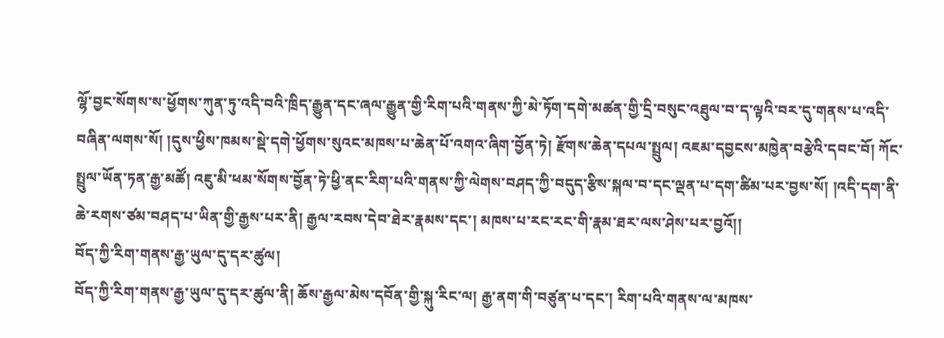ལྷོ་བྱང་སོགས་ས་ཕྱོགས་ཀུན་ཏུ་འདི་བའི་ཁྲིད་རྒྱུན་དང་ཞལ་རྒྱུན་གྱི་རིག་པའི་གནས་ཀྱི་མེ་ཏོག་དགེ་མཚན་གྱི་དྲི་བསུང་འཐུལ་བ་ད་ལྟའི་བར་དུ་གནས་པ་འདི་བཞིན་ལགས་སོ། །དུས་ཕྱིས་ཁམས་སྡེ་དགེ་ཕྱོགས་སུའང་མཁས་པ་ཆེན་པོ་འགའ་ཞིག་བྱོན་ཏེ། རྫོགས་ཆེན་དཔལ་སྤྲུལ། འཇམ་དབྱངས་མཁྱེན་བརྩེའི་དབང་བོ། ཀོང་སྤྲུལ་ཡོན་ཏན་རྒྱ་མཚོ། འཇུ་མི་ཕམ་སོགས་བྱོན་ཏེ་ཕྱི་ནང་རིག་པའི་གནས་ཀྱི་ལེགས་བཤད་ཀྱི་བདུད་རྩིས་སྐལ་བ་དང་ལྡན་པ་དག་ཚིམ་པར་བྱས་སོ། །འདི་དག་ནི་ཆེ་རགས་ཙམ་བཤད་པ་ཡིན་གྱི་རྒྱས་པར་ནི། རྒྱལ་རབས་དེབ་ཐེར་རྣམས་དང་། མཁས་པ་རང་རང་གི་རྣམ་ཐར་ལས་ཤེས་པར་བྱའོ།།
བོད་ཀྱི་རིག་གནས་རྒྱ་ཡུལ་དུ་དར་ཚུལ།
བོད་ཀྱི་རིག་གནས་རྒྱ་ཡུལ་དུ་དར་ཚུལ་ནི། ཆོས་རྒྱལ་མེས་དབོན་གྱི་སྐུ་རིང་ལ། རྒྱ་ནག་གི་བཙུན་པ་དང་། རིག་པའི་གནས་ལ་མཁས་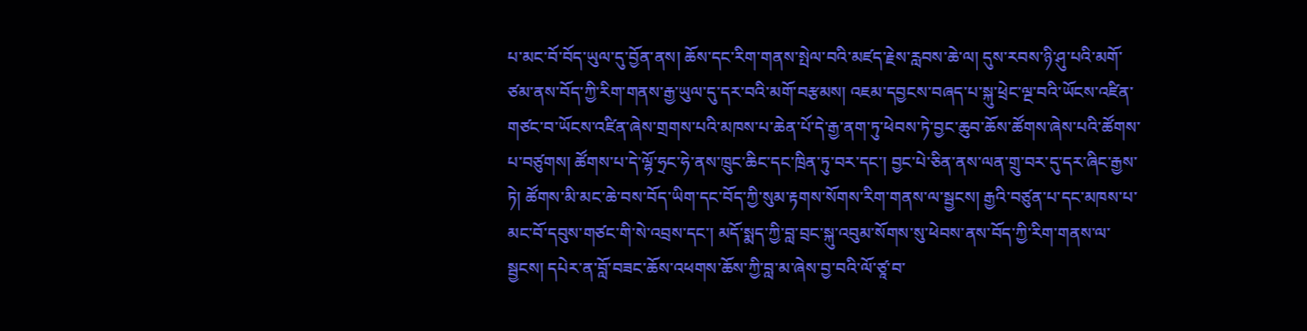པ་མང་བོ་བོད་ཡུལ་དུ་བྱོན་ནས། ཆོས་དང་རིག་གནས་སྤེལ་བའི་མཛད་རྗེས་རླབས་ཆེ་ལ། དུས་རབས་ཉི་ཤུ་པའི་མགོ་ཙམ་ནས་བོད་ཀྱི་རིག་གནས་རྒྱ་ཡུལ་དུ་དར་བའི་མགོ་བརྩམས། འཇམ་དབྱངས་བཞད་པ་སྐུ་ཕྲེང་ལྔ་བའི་ཡོངས་འཛིན་གཙང་བ་ཡོངས་འཛིན་ཞེས་གྲགས་པའི་མཁས་པ་ཆེན་པོ་དེ་རྒྱ་ནག་ཏུ་ཕེབས་ཏེ་བྱང་ཆུབ་ཆོས་ཚོགས་ཞེས་པའི་ཚོགས་པ་བཙུགས། ཚོགས་པ་དེ་ལྷོ་ཧྲང་ཧེ་ནས་ཁྲུང་ཆིང་དང་ཁྲིན་ཏུ་བར་དང་། བྱང་པེ་ཅིན་ནས་ལན་གྲུ་བར་དུ་དར་ཞིང་རྒྱས་ཏེ། ཚོགས་མི་མང་ཆེ་བས་བོད་ཡིག་དང་བོད་ཀྱི་སུམ་རྟགས་སོགས་རིག་གནས་ལ་སྦྱངས། རྒྱའི་བཙུན་པ་དང་མཁས་པ་མང་བོ་དབུས་གཙང་གི་སེ་འབྲས་དང་། མདོ་སྨད་ཀྱི་བླ་བྲང་སྐུ་འབུམ་སོགས་སུ་ཕེབས་ནས་བོད་ཀྱི་རིག་གནས་ལ་སྦྱངས། དཔེར་ན་བློ་བཟང་ཆོས་འཕགས་ཆོས་ཀྱི་བླ་མ་ཞེས་བྱ་བའི་ལོ་ཙཱ་བ་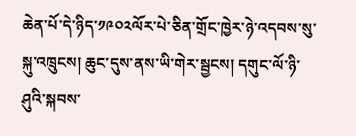ཆེན་པོ་དེ་ཉིད་༡༩༠༢ལོར་པེ་ཅིན་གྲོང་ཁྱེར་ཉེ་འདབས་སུ་སྐུ་འཁྲུངས། ཆུང་དུས་ནས་ཡི་གེར་སྦྱངས། དགུང་ལོ་ཉི་ཤུའི་སྐབས་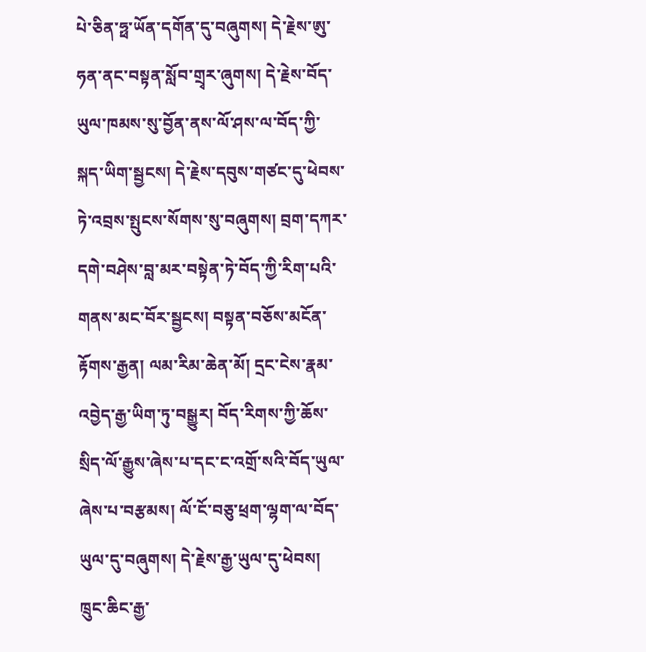པེ་ཅིན་ཧྥ་ཡོན་དགོན་དུ་བཞུགས། དེ་རྗེས་ཨུ་ཧན་ནང་བསྟན་སློབ་གྲྭར་ཞུགས། དེ་རྗེས་བོད་ཡུལ་ཁམས་སུ་བྱོན་ནས་ལོ་ཤས་ལ་བོད་ཀྱི་སྐད་ཡིག་སྦྱངས། དེ་རྗེས་དབུས་གཙང་དུ་ཕེབས་ཏེ་འབྲས་སྤུངས་སོགས་སུ་བཞུགས། བྲག་དཀར་དགེ་བཤེས་བླ་མར་བསྟེན་ཏེ་བོད་ཀྱི་རིག་པའི་གནས་མང་བོར་སྦྱངས། བསྟན་བཅོས་མངོན་རྟོགས་རྒྱན། ལམ་རིམ་ཆེན་མོ། དྲང་ངེས་རྣམ་འབྱེད་རྒྱ་ཡིག་ཏུ་བསྒྱུར། བོད་རིགས་ཀྱི་ཆོས་སྲིད་ལོ་རྒྱུས་ཞེས་པ་དང་ང་འགྲོ་སའི་བོད་ཡུལ་ཞེས་པ་བརྩམས། ལོ་ངོ་བཅུ་ཕྲག་ལྷག་ལ་བོད་ཡུལ་དུ་བཞུགས། དེ་རྗེས་རྒྱ་ཡུལ་དུ་ཕེབས། ཁྲུང་ཆིང་རྒྱ་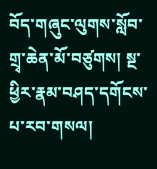བོད་གཞུང་ལུགས་སློབ་གྲྭ་ཆེན་མོ་བཙུགས། སྔ་ཕྱིར་རྣམ་བཤད་དགོངས་པ་རབ་གསལ།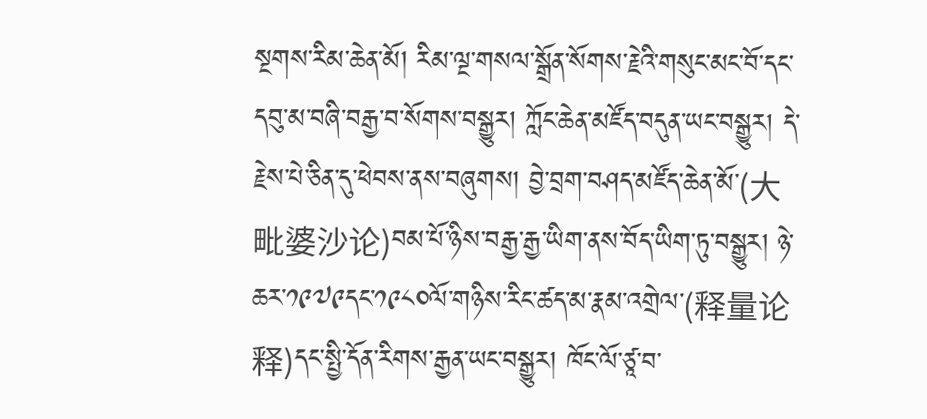སྔགས་རིམ་ཆེན་མོ། རིམ་ལྔ་གསལ་སྒྲོན་སོགས་རྗེའི་གསུང་མང་བོ་དང་དབུ་མ་བཞི་བརྒྱ་བ་སོགས་བསྒྱུར། ཀློང་ཆེན་མཛོད་བདུན་ཡང་བསྒྱུར། དེ་རྗེས་པེ་ཅིན་དུ་ཕེབས་ནས་བཞུགས། བྱེ་བྲག་བཤད་མཛོད་ཆེན་མོ་(大毗婆沙论)བམ་པོ་ཉིས་བརྒྱ་རྒྱ་ཡིག་ནས་བོད་ཡིག་ཏུ་བསྒྱུར། ཉེ་ཆར་༡༩༧༩དང་༡༩༨༠ལོ་གཉིས་རིང་ཚད་མ་རྣམ་འགྲེལ་(释量论释)དང་སྤྱི་དོན་རིགས་རྒྱན་ཡང་བསྒྱུར། ཁོང་ལོ་ཙཱ་བ་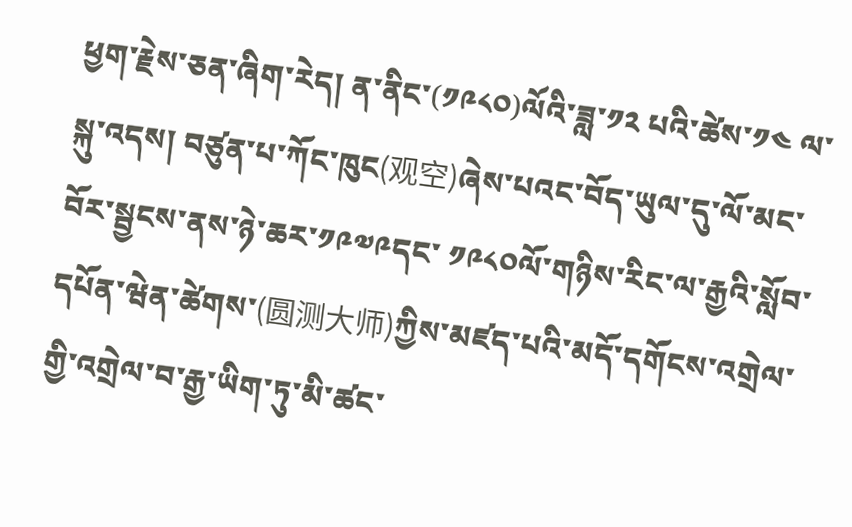ཕྱག་རྗེས་ཅན་ཞིག་རེད། ན་ནིང་(༡༩༨༠)ལོའི་ཟླ་༡༢ པའི་ཚེས་༡༤ ལ་སྐུ་འདས། བཙུན་པ་ཀོང་ཁུང(观空)ཞེས་པའང་བོད་ཡུལ་དུ་ལོ་མང་བོར་སྦྱངས་ནས་ཉེ་ཆར་༡༩༧༩དང་ ༡༩༨༠ལོ་གཉིས་རིང་ལ་རྒྱའི་སློབ་དཔོན་ཝེན་ཚེགས་(圆测大师)ཀྱིས་མཛད་པའི་མདོ་དགོངས་འགྲེལ་གྱི་འགྲེལ་བ་རྒྱ་ཡིག་ཏུ་མི་ཚང་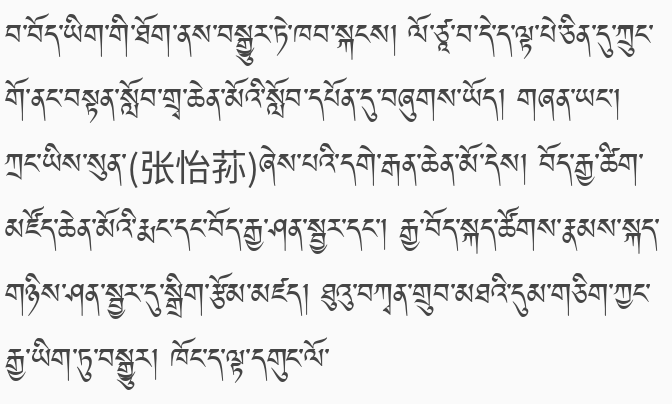བ་བོད་ཡིག་གི་ཐོག་ནས་བསྒྱུར་ཏེ་ཁབ་སྐངས། ལོ་ཙཱ་བ་དེ་ད་ལྟ་པེ་ཅིན་དུ་ཀྲུང་གོ་ནང་བསྟན་སློབ་གྲྭ་ཆེན་མོའི་སློབ་དཔོན་དུ་བཞུགས་ཡོད། གཞན་ཡང་། ཀྲང་ཡིས་སུན་(张怡荪)ཞེས་པའི་དགེ་རྒན་ཆེན་མོ་དེས། བོད་རྒྱ་ཚིག་མཛོད་ཆེན་མོའི་རྨང་དང་བོད་རྒྱ་ཤན་སྦྱར་དང་། རྒྱ་བོད་སྐད་ཚོགས་རྣམས་སྐད་གཉིས་ཤན་སྦྱར་དུ་སྒྲིག་རྩོམ་མཛད། ཐུའུ་བཀྭན་གྲུབ་མཐའི་དུམ་གཅིག་ཀྱང་རྒྱ་ཡིག་ཏུ་བསྒྱུར། ཁོང་ད་ལྟ་དགུང་ལོ་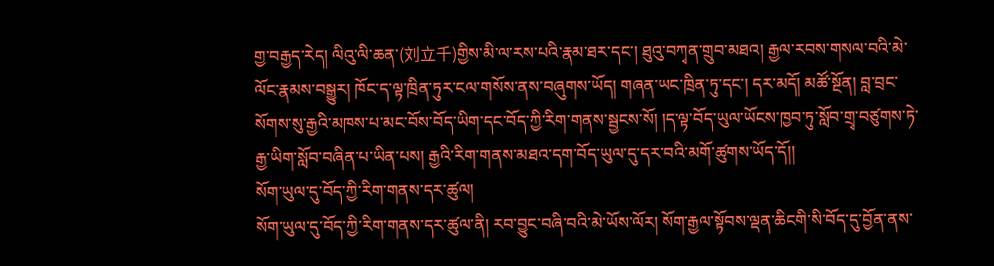གྱ་བརྒྱད་རེད། ལིའུ་ལི་ཆན་(刘立千)གྱིས་མི་ལ་རས་པའི་རྣམ་ཐར་དང་། ཐུའུ་བཀྭན་གྲུབ་མཐའ། རྒྱལ་རབས་གསལ་བའི་མེ་ལོང་རྣམས་བསྒྱུར། ཁོང་ད་ལྟ་ཁྲིན་ཏུར་ངལ་གསོས་ནས་བཞུགས་ཡོད། གཞན་ཡང་ཁྲིན་ཏུ་དང་། དར་མདོ། མཚོ་སྔོན། བླ་བྲང་སོགས་སུ་རྒྱའི་མཁས་པ་མང་བོས་བོད་ཡིག་དང་བོད་ཀྱི་རིག་གནས་སྦྱངས་སོ། །ད་ལྟ་བོད་ཡུལ་ཡོངས་ཁྱབ་ཏུ་སློབ་གྲྭ་བཙུགས་ཏེ་རྒྱ་ཡིག་སློབ་བཞིན་པ་ཡིན་པས། རྒྱའི་རིག་གནས་མཐའ་དག་བོད་ཡུལ་དུ་དར་བའི་མགོ་ཚུགས་ཡོད་དོ།།
སོག་ཡུལ་དུ་བོད་ཀྱི་རིག་གནས་དར་ཚུལ།
སོག་ཡུལ་དུ་བོད་ཀྱི་རིག་གནས་དར་ཚུལ་ནི། རབ་བྱུང་བཞི་བའི་མེ་ཡོས་ལོར། སོག་རྒྱལ་སྟོབས་ལྡན་ཆིངགི་སི་བོད་དུ་བྱོན་ནས་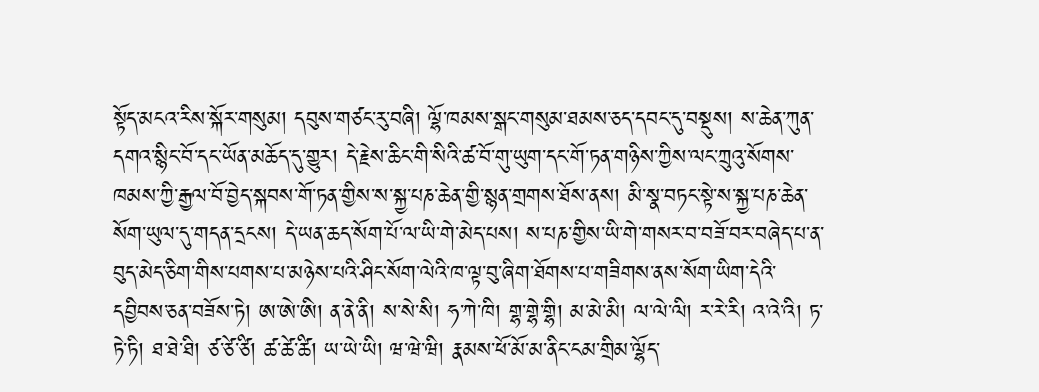སྟོད་མངའ་རིས་སྐོར་གསུམ། དབུས་གཙང་རུ་བཞི། ལྷོ་ཁམས་སྒང་གསུམ་ཐམས་ཅད་དབང་དུ་བསྡུས། ས་ཆེན་ཀུན་དགའ་སྙིང་བོ་དང་ཡོན་མཆོད་དུ་གྱུར། དེ་རྗེས་ཆིང་གི་སིའི་ཚ་བོ་གུ་ཡུག་དང་གོ་ཏན་གཉིས་ཀྱིས་ལང་ཀྲུའུ་སོགས་ཁམས་ཀྱི་རྒྱལ་བོ་བྱེད་སྐབས་གོ་ཏན་གྱིས་ས་སྐྱ་པཎ་ཆེན་གྱི་སྙན་གྲགས་ཐོས་ནས། མི་སྣ་བཏང་སྟེ་ས་སྐྱ་པཎ་ཆེན་སོག་ཡུལ་དུ་གདན་དྲངས། དེ་ཡན་ཆད་སོག་པོ་ལ་ཡི་གེ་མེད་པས། ས་པཎ་གྱིས་ཡི་གེ་གསར་བ་བཟོ་བར་བཞེད་པ་ན་བུད་མེད་ཅིག་གིས་པགས་པ་མཉེས་པའི་ཤིང་སོག་ལེའི་ཁ་ལྟ་བུ་ཞིག་ཐོགས་པ་གཟིགས་ནས་སོག་ཡིག་དེའི་དབྱིབས་ཅན་བཟོས་ཏེ། ཨ་ཨེ་ཨི། ན་ནེ་ནི། ས་སེ་སི། ཧ་ཀེ་ཁི། གྷ་གྷེ་གྷི། མ་མེ་མི། ལ་ལེ་ལི། ར་རེ་རི། འ་འེ་འི། ཏ་ཏེ་ཏི། ཐ་ཐེ་ཐི། ཙ་ཙེ་ཙི། ཚ་ཚེ་ཚི། ཡ་ཡེ་ཡི། ཝ་ཝེ་ཝི། རྣམས་ཕོ་མོ་མ་ནིང་ངམ་གྲིམ་ལྷོད་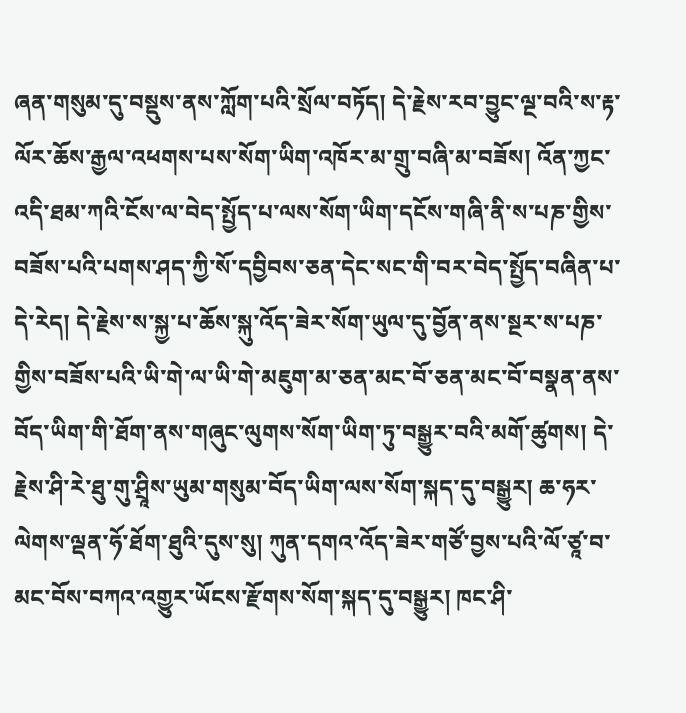ཞན་གསུམ་དུ་བསྡུས་ནས་ཀློག་པའི་སྲོལ་བཏོད། དེ་རྗེས་རབ་བྱུང་ལྔ་བའི་ས་རྟ་ལོར་ཆོས་རྒྱལ་འཕགས་པས་སོག་ཡིག་འཁོར་མ་གྲུ་བཞི་མ་བཟོས། འོན་ཀྱང་འདི་ཐམ་ཀའི་ངོས་ལ་བེད་སྤྱོད་པ་ལས་སོག་ཡིག་དངོས་གཞི་ནི་ས་པཎ་གྱིས་བཟོས་པའི་པགས་ཤད་ཀྱི་སོ་དབྱིབས་ཅན་དེང་སང་གི་བར་བེད་སྤྱོད་བཞིན་པ་དེ་རེད། དེ་རྗེས་ས་སྐྱ་པ་ཆོས་སྐུ་འོད་ཟེར་སོག་ཡུལ་དུ་བྱོན་ནས་སྔར་ས་པཎ་གྱིས་བཟོས་པའི་ཡི་གེ་ལ་ཡི་གེ་མཇུག་མ་ཅན་མང་བོ་ཅན་མང་བོ་བསྣན་ནས་བོད་ཡིག་གི་ཐོག་ནས་གཞུང་ལུགས་སོག་ཡིག་ཏུ་བསྒྱུར་བའི་མགོ་ཚུགས། དེ་རྗེས་ཤི་རེ་ཐུ་གུ་ཤྲཱིས་ཡུམ་གསུམ་བོད་ཡིག་ལས་སོག་སྐད་དུ་བསྒྱུར། ཆ་ཧར་ལེགས་ལྡན་ཧོ་ཐོག་ཐུའི་དུས་སུ། ཀུན་དགའ་འོད་ཟེར་གཙོ་བྱས་པའི་ལོ་ཙཱ་བ་མང་བོས་བཀའ་འགྱུར་ཡོངས་རྫོགས་སོག་སྐད་དུ་བསྒྱུར། ཁང་ཤི་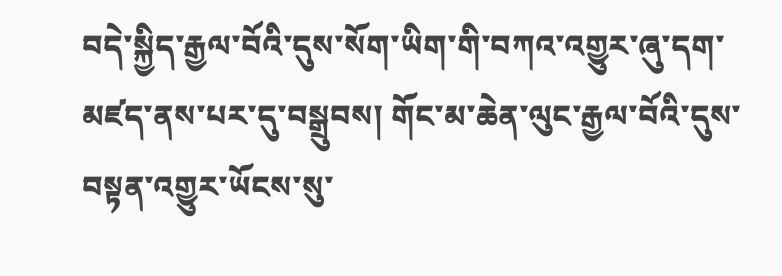བདེ་སྐྱིད་རྒྱལ་བོའི་དུས་སོག་ཡིག་གི་བཀའ་འགྱུར་ཞུ་དག་མཛད་ནས་པར་དུ་བསྒྲུབས། གོང་མ་ཆེན་ལུང་རྒྱལ་བོའི་དུས་བསྟན་འགྱུར་ཡོངས་སུ་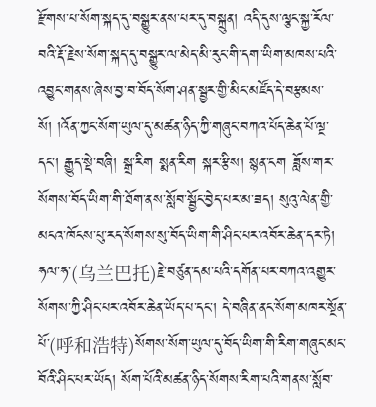རྫོགས་པ་སོག་སྐད་དུ་བསྒྱུར་ནས་པར་དུ་བསྐྲུན། འདི་དུས་ལྕང་སྐྱ་རོལ་བའི་རྡོ་རྗེས་སོག་སྐད་དུ་བསྒྱུར་ལ་མེད་མི་རུང་གི་དག་ཡིག་མཁས་པའི་འབྱུང་གནས་ཞེས་བྱ་བ་བོད་སོག་ཤན་སྦྱར་གྱི་མིང་མཛོད་དེ་བརྩམས་སོ། །འོན་ཀྱང་སོག་ཡུལ་དུ་མཚན་ཉིད་ཀྱི་གཞུང་བཀའ་པོད་ཆེན་པོ་ལྔ་དང་། རྒྱུད་སྡེ་བཞི། སྒྲ་རིག སྨན་རིག སྐར་རྩིས། སྙན་ངག ཟློས་གར་སོགས་བོད་ཡིག་གི་ཐོག་ནས་སློབ་སྦྱོང་བྱེད་པར་མ་ཟད། སུའུ་ལེན་གྱི་མངའ་ཁོངས་པུ་རད་སོགས་སུ་བོད་ཡིག་གི་ཤིང་པར་འབོར་ཆེན་དར་ཏེ། ཧལ་ཧ་(乌兰巴托)རྗེ་བཙུན་དམ་པའི་དགོན་པར་བཀའ་འགྱུར་སོགས་ཀྱི་ཤིང་པར་འབོར་ཆེན་ཡོད་པ་དང་། དེ་བཞིན་ནང་སོག་མཁར་སྔོན་པོ་(呼和浩特)སོགས་སོག་ཡུལ་དུ་བོད་ཡིག་གི་རིག་གཞུང་མང་བོའི་ཤིང་པར་ཡོད། སོག་པོའི་མཚན་ཉིད་སོགས་རིག་པའི་གནས་སློབ་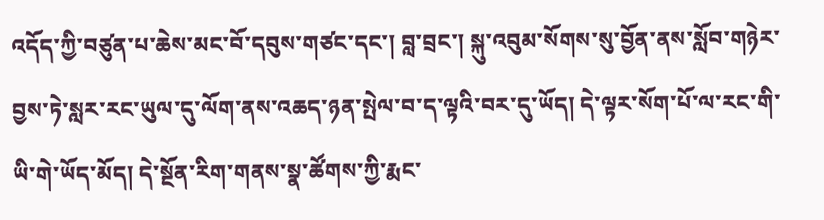འདོད་ཀྱི་བཙུན་པ་ཆེས་མང་བོ་དབུས་གཙང་དང་། བླ་བྲང་། སྐུ་འབུམ་སོགས་སུ་བྱོན་ནས་སློབ་གཉེར་བྱས་ཏེ་སླར་རང་ཡུལ་དུ་ལོག་ནས་འཆད་ཉན་སྤེལ་བ་ད་ལྟའི་བར་དུ་ཡོད། དེ་ལྟར་སོག་པོ་ལ་རང་གི་ཡི་གེ་ཡོད་མོད། དེ་སྔོན་རིག་གནས་སྣ་ཚོགས་ཀྱི་རྨང་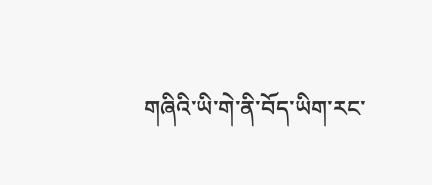གཞིའི་ཡི་གེ་ནི་བོད་ཡིག་རང་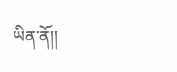ཡིན་ནོ།།